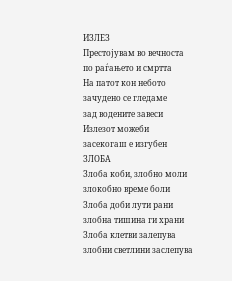ИЗЛЕЗ
Престојувам во вечноста
по раѓањето и смртта
На патот кон небото
зачудено се гледаме
зад водените завеси
Излезот можеби
засекогаш е изгубен
ЗЛОБА
Злоба коби, злобно моли
злокобно време боли
Злоба доби лути рани
злобна тишина ги храни
Злоба клетви залепува
злобни светлини заслепува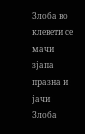Злоба во клевети се мачи
зјапа празна и јачи
Злоба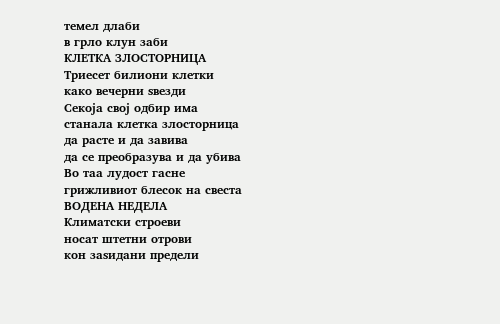темел длаби
в грло клун заби
КЛЕТКА ЗЛОСТОРНИЦА
Триесет билиони клетки
како вечерни ѕвезди
Секоја свој одбир има
станала клетка злосторница
да расте и да завива
да се преобразува и да убива
Во таа лудост гасне
грижливиот блесок на свеста
ВОДЕНА НЕДЕЛА
Климатски строеви
носат штетни отрови
кон заѕидани предели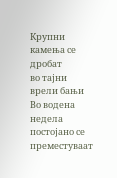Крупни камења се дробат
во тајни врели бањи
Во водена недела
постојано се преместуваат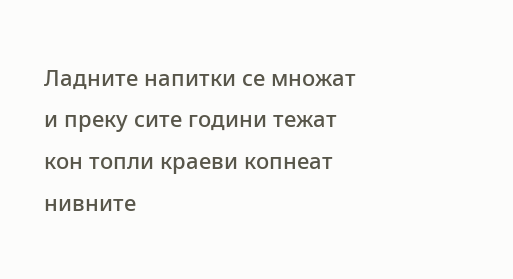Ладните напитки се множат
и преку сите години тежат
кон топли краеви копнеат
нивните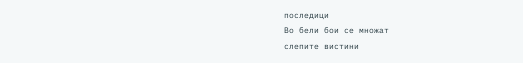последици
Во бели бои се множат
слепите вистини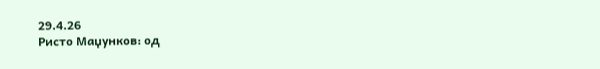29.4.26
Ристо Маџунков: од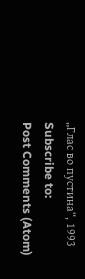„Глас во пустина“, 1993
Subscribe to:
Post Comments (Atom)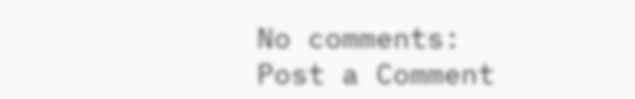No comments:
Post a Comment